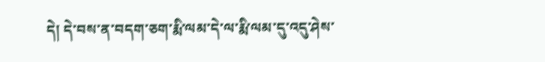དེ། དེ་བས་ན་བདག་ཅག་རྨི་ལམ་དེ་ལ་རྨི་ལམ་དུ་འདུ་ཤེས་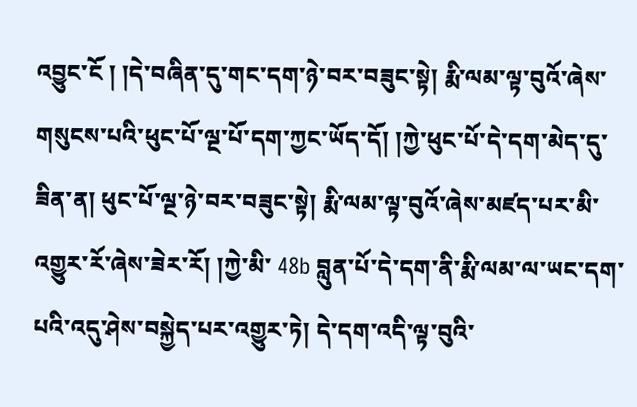འབྱུང་ངོ ། །དེ་བཞིན་དུ་གང་དག་ཉེ་བར་བཟུང་སྟེ། རྨི་ལམ་ལྟ་བུའོ་ཞེས་གསུངས་པའི་ཕུང་པོ་ལྔ་པོ་དག་ཀྱང་ཡོད་དོ། །ཀྱེ་ཕུང་པོ་དེ་དག་མེད་དུ་ཟིན་ན། ཕུང་པོ་ལྔ་ཉེ་བར་བཟུང་སྟེ། རྨི་ལམ་ལྟ་བུའོ་ཞེས་མཛད་པར་མི་འགྱུར་རོ་ཞེས་ཟེར་རོ། །ཀྱེ་མི་ 48b བླུན་པོ་དེ་དག་ནི་རྨི་ལམ་ལ་ཡང་དག་པའི་འདུ་ཤེས་བསྐྱེད་པར་འགྱུར་ཏེ། དེ་དག་འདི་ལྟ་བུའི་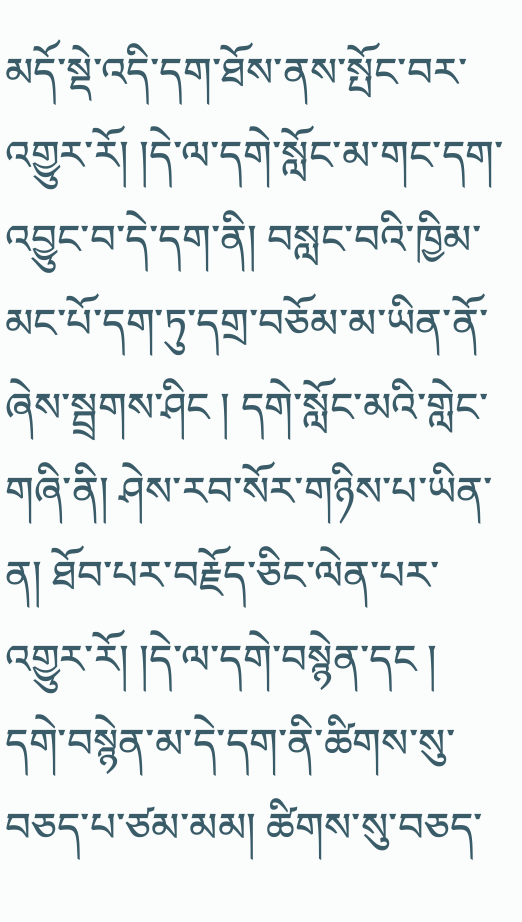མདོ་སྡེ་འདི་དག་ཐོས་ནས་སྤོང་བར་འགྱུར་རོ། །དེ་ལ་དགེ་སློང་མ་གང་དག་འབྱུང་བ་དེ་དག་ནི། བསླང་བའི་ཁྱིམ་མང་པོ་དག་ཏུ་དགྲ་བཅོམ་མ་ཡིན་ནོ་ཞེས་སྦྲགས་ཤིང ། དགེ་སློང་མའི་གླེང་གཞི་ནི། ཤེས་རབ་སོར་གཉིས་པ་ཡིན་ན། ཐོབ་པར་བརྗོད་ཅིང་ལེན་པར་འགྱུར་རོ། །དེ་ལ་དགེ་བསྙེན་དང ། དགེ་བསྙེན་མ་དེ་དག་ནི་ཚིགས་སུ་བཅད་པ་ཙམ་མམ། ཚིགས་སུ་བཅད་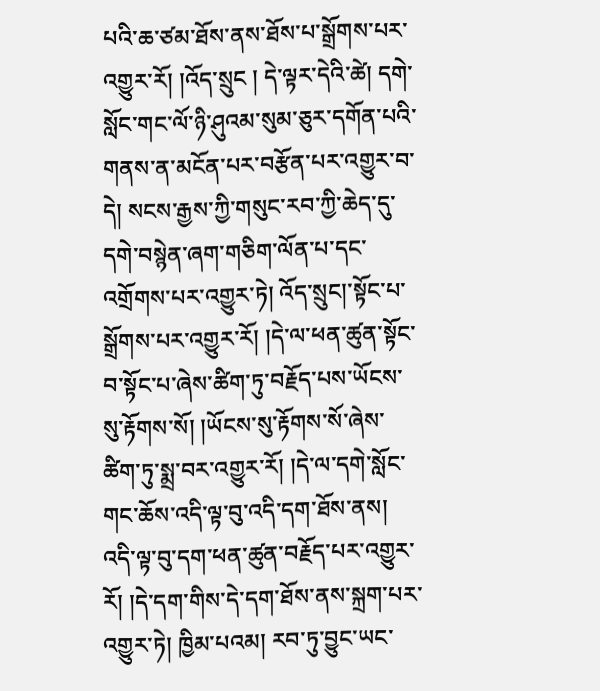པའི་ཆ་ཙམ་ཐོས་ནས་ཐོས་པ་སྒྲོགས་པར་འགྱུར་རོ། །འོད་སྲུང ། དེ་ལྟར་དེའི་ཚེ། དགེ་སློང་གང་ལོ་ཉི་ཤུའམ་སུམ་ཅུར་དགོན་པའི་གནས་ན་མངོན་པར་བརྩོན་པར་འགྱུར་བ་དེ། སངས་རྒྱས་ཀྱི་གསུང་རབ་ཀྱི་ཆེད་དུ་དགེ་བསྙེན་ཞག་གཅིག་ལོན་པ་དང་འགྲོགས་པར་འགྱུར་ཏེ། འོད་སྲུང།་སྟོང་པ་སྒྲོགས་པར་འགྱུར་རོ། །དེ་ལ་ཕན་ཚུན་སྟོང་བ་སྟོང་པ་ཞེས་ཚིག་ཏུ་བརྗོད་པས་ཡོངས་སུ་རྟོགས་སོ། །ཡོངས་སུ་རྟོགས་སོ་ཞེས་ཚིག་ཏུ་སྨྲ་བར་འགྱུར་རོ། །དེ་ལ་དགེ་སློང་གང་ཆོས་འདི་ལྟ་བུ་འདི་དག་ཐོས་ནས། འདི་ལྟ་བུ་དག་ཕན་ཚུན་བརྗོད་པར་འགྱུར་རོ། །དེ་དག་གིས་དེ་དག་ཐོས་ནས་སྐྲག་པར་འགྱུར་ཏེ། ཁྱིམ་པའམ། རབ་ཏུ་བྱུང་ཡང་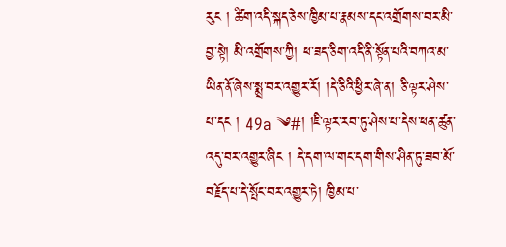རུང ། ཚིག་འདི་སྐད་ཅེས་ཁྱིམ་པ་རྣམས་དང་འགྲོགས་བར་མི་བྱ་སྟེ། མི་འགྲོགས་ཀྱི། ཕ་ཟད་ཅིག་འདི་ནི་སྟོན་པའི་བཀའ་མ་ཡིན་ནོ་ཞེས་སྨྲ་བར་འགྱུར་རོ། །དེ་ཅིའི་ཕྱིར་ཞེ་ན། ཅི་ལྟར་ཤེས་པ་དང ། 49a ༄#། །ཇི་ལྟར་རབ་ཏུ་ཤེས་པ་དེས་ཕན་ཚུན་འདུ་བར་འགྱུར་ཞིང ། དེ་དག་ལ་གང་དག་གིས་ཤིན་ཏུ་ཟབ་མོ་བརྗོད་པ་དེ་སྤོང་བར་འགྱུར་ཏེ། ཁྱིམ་པ་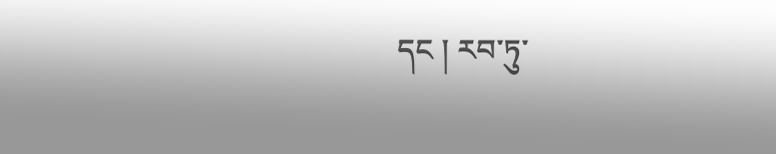དང ། རབ་ཏུ་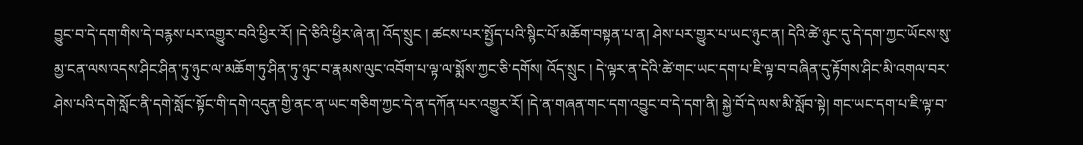བྱུང་བ་དེ་དག་གིས་དེ་བརྙས་པར་འགྱུར་བའི་ཕྱིར་རོ། །དེ་ཅིའི་ཕྱིར་ཞེ་ན། འོད་སྲུང ། ཚངས་པར་སྤྱོད་པའི་སྙིང་པོ་མཆོག་བསྟན་པ་ན། ཤེས་པར་གྱུར་པ་ཡང་ཉུང་ན། དེའི་ཚེ་ཉུང་དུ་དེ་དག་ཀྱང་ཡོངས་སུ་མྱ་ངན་ལས་འདས་ཤིང་ཤིན་ཏུ་ཉུང་ལ་མཆོག་ཏུ་ཤིན་ཏུ་ཉུང་བ་རྣམས་ལུང་འབོག་པ་ལྟ་ལ་སྨོས་ཀྱང་ཅི་དགོས། འོད་སྲུང ། དེ་ལྟར་ན་དེའི་ཚེ་གང་ཡང་དག་པ་ཇི་ལྟ་བ་བཞིན་དུ་རྟོགས་ཤིང་མི་འགལ་བར་ཤེས་པའི་དགེ་སློང་ནི་དགེ་སློང་སྟོང་གི་དགེ་འདུན་གྱི་ནང་ན་ཡང་གཅིག་ཀྱང་དེ་ན་དཀོན་པར་འགྱུར་རོ། །དེ་ན་གཞན་གང་དག་འབྱུང་བ་དེ་དག་ནི། སྐྱེ་བོ་དེ་ལས་མི་སློབ་སྟེ། གང་ཡང་དག་པ་ཇི་ལྟ་བ་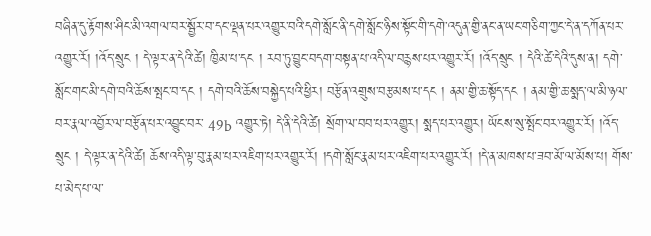བཞིན་དུ་རྟོགས་ཤིང་མི་འགལ་བར་སྦྱོར་བ་དང་ལྡན་པར་འགྱུར་བའི་དགེ་སློང་ནི་དགེ་སློང་ཉིས་སྟོང་གི་དགེ་འདུན་གྱི་ནང་ན་ཡང་གཅིག་ཀྱང་དེ་ན་དཀོན་པར་འགྱུར་རོ། །འོད་སྲུང ། དེ་ལྟར་ན་དེའི་ཚེ། ཁྱིམ་པ་དང ། རབ་ཏུ་བྱུང་བདག་བསྟན་པ་འདི་ལ་བརྙས་པར་འགྱུར་རོ། །འོད་སྲུང ། དེའི་ཚེ་དེའི་དུས་ན། དགེ་སློང་གང་མི་དགེ་བའི་ཆོས་སྤང་བ་དང ། དགེ་བའི་ཆོས་བསྐྱེད་པའི་ཕྱིར། བརྩོན་འགྲུས་བརྩམས་པ་དང ། ནམ་གྱི་ཆ་སྟོད་དང ། ནམ་གྱི་ཆ་སྨད་ལ་མི་ཉལ་བར་རྣལ་འབྱོར་ལ་བརྩོན་པར་འབྱུང་བར་ 49b འགྱུར་ཏེ། དེ་ནི་དེའི་ཚེ། སྲོག་ལ་བབ་པར་འགྱུར། སྨད་པར་འགྱུར། ཡོངས་སུ་སྤོང་བར་འགྱུར་རོ། །འོད་སྲུང ། དེ་ལྟར་ན་དེའི་ཚེ། ཆོས་འདི་ལྟ་བུ་རྣམ་པར་འཇིག་པར་འགྱུར་རོ། །དགེ་སློང་རྣམ་པར་འཇིག་པར་འགྱུར་རོ། །དེ་ན་མཁས་པ་ཟབ་མོ་ལ་མོས་པ། གོས་པ་མེད་པ་ལ་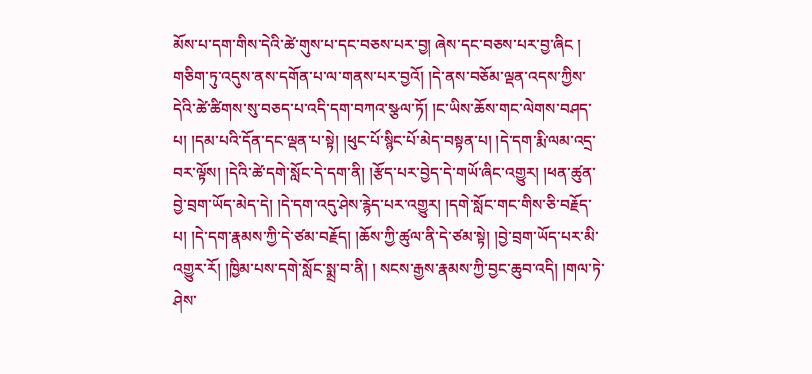མོས་པ་དག་གིས་དེའི་ཚེ་གུས་པ་དང་བཅས་པར་བྱ། ཞེས་དང་བཅས་པར་བྱ་ཞིང ། གཅིག་ཏུ་འདུས་ནས་དགོན་པ་ལ་གནས་པར་བྱའོ། །དེ་ནས་བཅོམ་ལྡན་འདས་ཀྱིས་དེའི་ཚེ་ཚིགས་སུ་བཅད་པ་འདི་དག་བཀའ་སྩལ་ཏོ། །ང་ཡིས་ཆོས་གང་ལེགས་བཤད་པ། །དམ་པའི་དོན་དང་ལྡན་པ་སྟེ། །ཕུང་པོ་སྙིང་པོ་མེད་བསྟན་པ། །དེ་དག་རྨི་ལམ་འདྲ་བར་ལྟོས། །དེའི་ཚེ་དགེ་སློང་དེ་དག་ནི། །རྩོད་པར་བྱེད་དེ་གཡོ་ཞིང་འགྱུར། །ཕན་ཚུན་བྱེ་བྲག་ཡོད་མེད་དེ། །དེ་དག་འདུ་ཤེས་རྙེད་པར་འགྱུར། །དགེ་སློང་གང་གིས་ཅི་བརྗོད་པ། །དེ་དག་རྣམས་ཀྱི་དེ་ཙམ་བརྗོད། །ཆོས་ཀྱི་ཚུལ་ནི་དེ་ཙམ་སྟེ། །བྱེ་བྲག་ཡོད་པར་མི་འགྱུར་རོ། །ཁྱིམ་པས་དགེ་སློང་སྨྲ་བ་ནི། ། སངས་རྒྱས་རྣམས་ཀྱི་བྱང་ཆུབ་འདི། །གལ་ཏེ་ཤེས་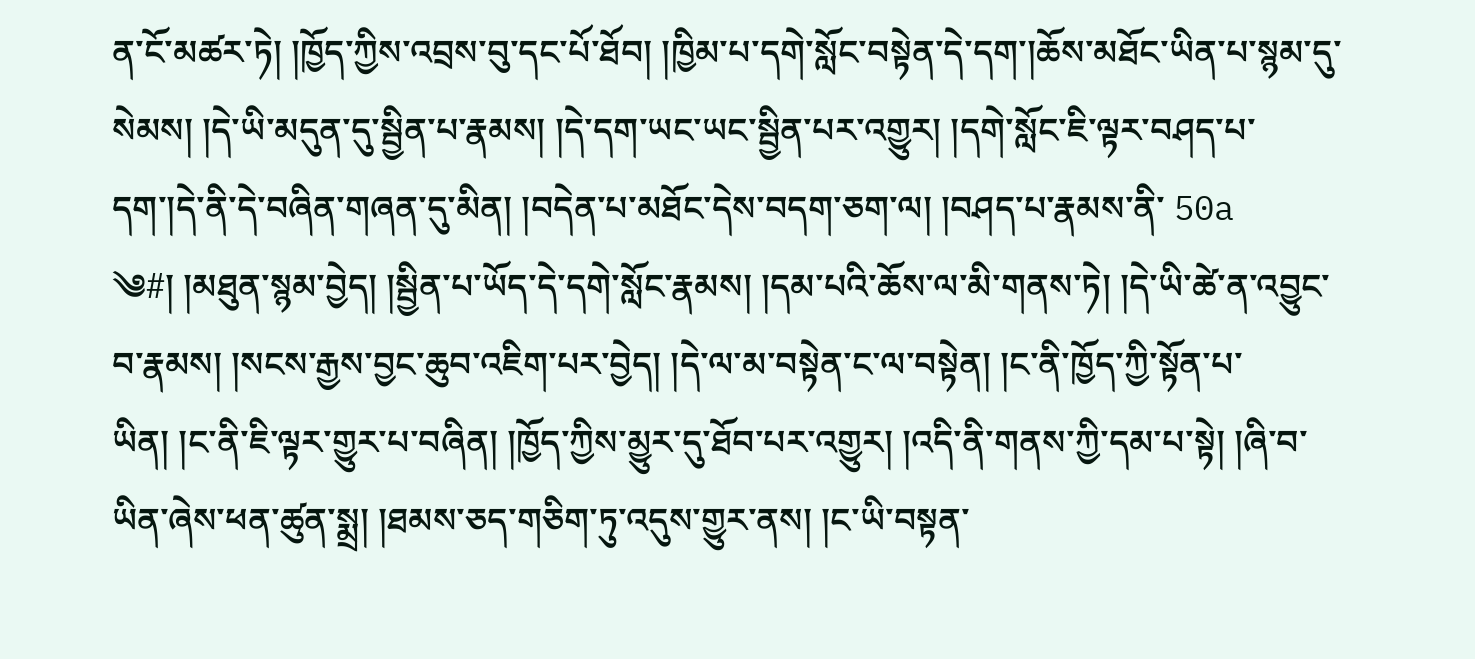ན་ངོ་མཚར་ཏེ། །ཁྱོད་ཀྱིས་འབྲས་བུ་དང་པོ་ཐོབ། །ཁྱིམ་པ་དགེ་སློང་བསྟེན་དེ་དག་།ཆོས་མཐོང་ཡིན་པ་སྙམ་དུ་སེམས། །དེ་ཡི་མདུན་དུ་སྦྱིན་པ་རྣམས། །དེ་དག་ཡང་ཡང་སྦྱིན་པར་འགྱུར། །དགེ་སློང་ཇི་ལྟར་བཤད་པ་དག་།དེ་ནི་དེ་བཞིན་གཞན་དུ་མིན། །བདེན་པ་མཐོང་དེས་བདག་ཅག་ལ། །བཤད་པ་རྣམས་ནི་ 50a ༄#། །མཐུན་སྙམ་བྱེད། །སྦྱིན་པ་ཡོད་དེ་དགེ་སློང་རྣམས། །དམ་པའི་ཆོས་ལ་མི་གནས་ཏེ། །དེ་ཡི་ཚེ་ན་འབྱུང་བ་རྣམས། །སངས་རྒྱས་བྱང་ཆུབ་འཇིག་པར་བྱེད། །དེ་ལ་མ་བསྟེན་ང་ལ་བསྟེན། །ང་ནི་ཁྱོད་ཀྱི་སྟོན་པ་ཡིན། །ང་ནི་ཇི་ལྟར་གྱུར་པ་བཞིན། །ཁྱོད་ཀྱིས་མྱུར་དུ་ཐོབ་པར་འགྱུར། །འདི་ནི་གནས་ཀྱི་དམ་པ་སྟེ། །ཞི་བ་ཡིན་ཞེས་ཕན་ཚུན་སྨྲ། །ཐམས་ཅད་གཅིག་ཏུ་འདུས་གྱུར་ནས། །ང་ཡི་བསྟན་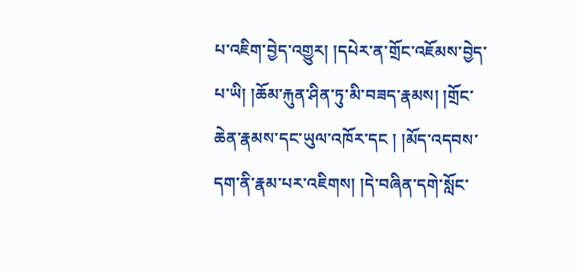པ་འཇིག་བྱེད་འགྱུར། །དཔེར་ན་གྲོང་འཇོམས་བྱེད་པ་ཡི། །ཆོམ་རྐུན་ཤིན་ཏུ་མི་བཟད་རྣམས། །གྲོང་ཆེན་རྣམས་དང་ཡུལ་འཁོར་དང ། །མོད་འདབས་དག་ནི་རྣམ་པར་འཇིགས། །དེ་བཞིན་དགེ་སློང་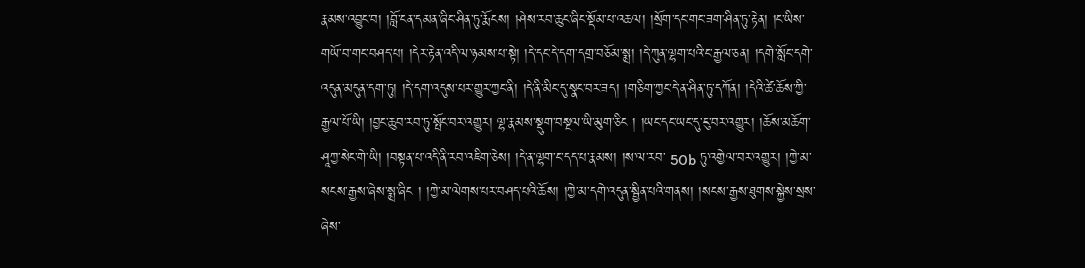རྣམས་འབྱུང་བ། །བློ་ངན་དམན་ཞིང་ཤིན་ཏུ་རྨོངས། །ཤེས་རབ་ཆུང་ཞིང་སྡོམ་པ་འཆལ། །སྲོག་དང་གང་ཟག་ཤིན་ཏུ་རྟེན། །ང་ཡིས་གཡོ་བ་གང་བཤད་པ། །དེར་རྟེན་འདི་ལ་ཉམས་པ་སྟེ། །དེ་དང་དེ་དག་དགྲ་བཅོམ་སྨྲ། །དེ་ཀུན་ལྷག་པའི་ང་རྒྱལ་ཅན། །དགེ་སློང་དགེ་འདུན་མདུན་དག་ཏུ། །དེ་དག་འདུས་པར་གྱུར་ཀྱང་ནི། །དེ་ནི་མིང་དུ་སྣང་བར་ཟད། །གཅིག་ཀྱང་དེ་ན་ཤིན་ཏུ་དཀོན། །དེའི་ཚེ་ཆོས་ཀྱི་རྒྱལ་པོ་ཡི། །བྱང་ཆུབ་རབ་ཏུ་སྤོང་བར་འགྱུར། ལྷ་རྣམས་སྡུག་བསྔལ་ཡི་མུག་ཅིང ། །ཡང་དང་ཡང་དུ་ངུ་བར་འགྱུར། །ཆོས་མཆོག་ཤཱཀྱ་སེང་གེ་ཡི། །བསྟན་པ་འདི་ནི་རབ་འཇིག་ཅེས། །དེ་ན་ལྷག་ང་དད་པ་རྣམས། །ས་ལ་རབ་ 50b ཏུ་འགྱེལ་བར་འགྱུར། །ཀྱེ་མ་སངས་རྒྱས་ཞེས་སྨྲ་ཞིང ། །ཀྱེ་མ་ལེགས་པར་བཤད་པའི་ཆོས། །ཀྱེ་མ་དགེ་འདུན་སྦྱིན་པའི་གནས། །སངས་རྒྱས་ཐུགས་སྐྱེས་སྲས་ཞེས་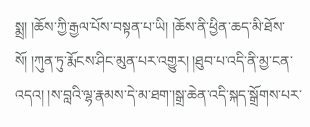སྨྲ། །ཆོས་ཀྱི་རྒྱལ་པོས་བསྟན་པ་ཡི། །ཆོས་ནི་ཕྱིན་ཆད་མི་ཐོས་སོ། །ཀུན་ཏུ་རྨོངས་ཤིང་མུན་པར་འགྱུར། །ཐུབ་པ་འདི་ནི་མྱ་ངན་འདའ། །ས་བླའི་ལྷ་རྣམས་དེ་མ་ཐག་།སྒྲ་ཆེན་འདི་སྐད་སྒྲོགས་པར་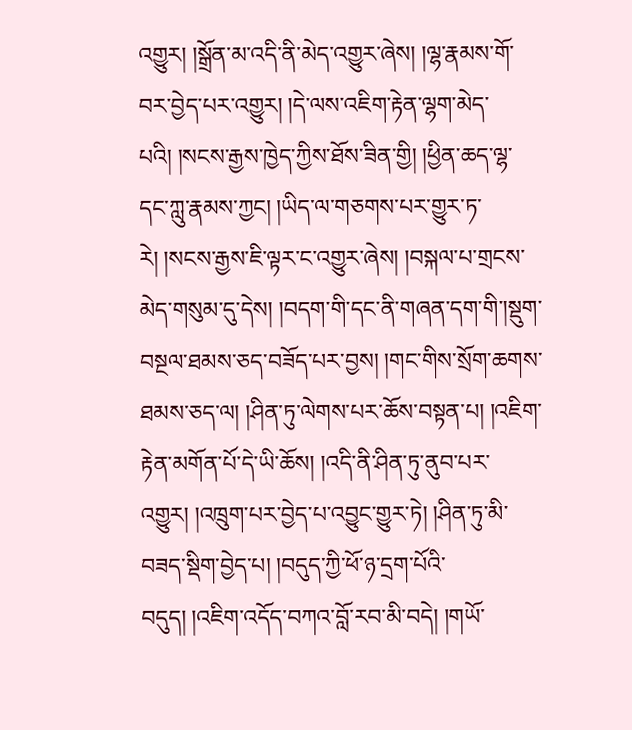འགྱུར། །སྒྲོན་མ་འདི་ནི་མེད་འགྱུར་ཞེས། །ལྷ་རྣམས་གོ་བར་བྱེད་པར་འགྱུར། །དེ་ལས་འཇིག་རྟེན་ལྷག་མེད་པའི། །སངས་རྒྱས་ཁྱེད་ཀྱིས་ཐོས་ཟིན་གྱི། །ཕྱིན་ཆད་ལྷ་དང་ཀླུ་རྣམས་ཀྱང། །ཡིད་ལ་གཅགས་པར་གྱུར་ཏ་རེ། །སངས་རྒྱས་ཇི་ལྟར་ང་འགྱུར་ཞེས། །བསྐལ་པ་གྲངས་མེད་གསུམ་དུ་དེས། །བདག་གི་དང་ནི་གཞན་དག་གི་།སྡུག་བསྔལ་ཐམས་ཅད་བཟོད་པར་བྱས། །གང་གིས་སྲོག་ཆགས་ཐམས་ཅད་ལ། །ཤིན་ཏུ་ལེགས་པར་ཆོས་བསྟན་པ། །འཇིག་རྟེན་མགོན་པོ་དེ་ཡི་ཆོས། །འདི་ནི་ཤིན་ཏུ་ནུབ་པར་འགྱུར། །འཁྲུག་པར་བྱེད་པ་འབྱུང་གྱུར་ཏེ། །ཤིན་ཏུ་མི་བཟད་སྡིག་བྱེད་པ། །བདུད་ཀྱི་ཕོ་ཉ་དྲག་པོའི་བདུད། །འཇིག་འདོད་བཀའ་བློ་རབ་མི་བདེ། །གཡོ་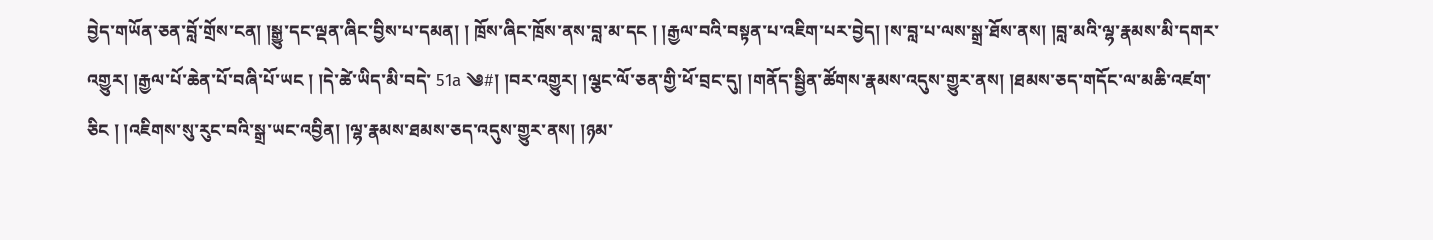བྱེད་གཡོན་ཅན་བློ་གྲོས་ངན། །སྒྱུ་དང་ལྡན་ཞིང་བྱིས་པ་དམན། ། ཁྲོས་ཞིང་ཁྲོས་ནས་བླ་མ་དང ། །རྒྱལ་བའི་བསྟན་པ་འཇིག་པར་བྱེད། །ས་བླ་པ་ལས་སྒྲ་ཐོས་ནས། །བླ་མའི་ལྷ་རྣམས་མི་དགར་འགྱུར། །རྒྱལ་པོ་ཆེན་པོ་བཞི་པོ་ཡང ། །དེ་ཚེ་ཡིད་མི་བདེ་ 51a ༄#། །བར་འགྱུར། །ལྕང་ལོ་ཅན་གྱི་ཕོ་བྲང་དུ། །གནོད་སྦྱིན་ཚོགས་རྣམས་འདུས་གྱུར་ནས། །ཐམས་ཅད་གདོང་ལ་མཆི་འཛག་ཅིང ། །འཇིགས་སུ་རུང་བའི་སྒྲ་ཡང་འབྱིན། །ལྷ་རྣམས་ཐམས་ཅད་འདུས་གྱུར་ནས། །ཉམ་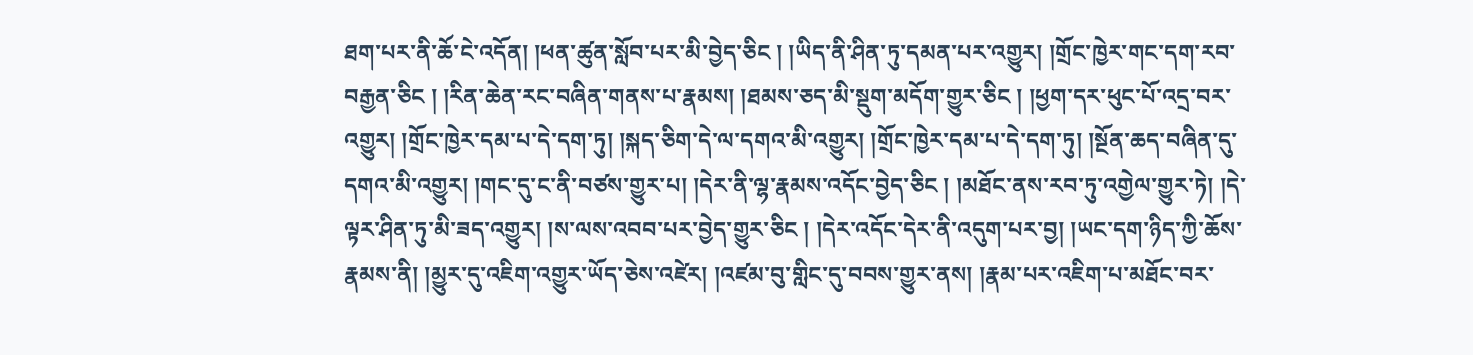ཐག་པར་ནི་ཆོ་ངེ་འདོན། །ཕན་ཚུན་སློབ་པར་མི་བྱེད་ཅིང ། །ཡིད་ནི་ཤིན་ཏུ་དམན་པར་འགྱུར། །གྲོང་ཁྱེར་གང་དག་རབ་བརྒྱན་ཅིང ། །རིན་ཆེན་རང་བཞིན་གནས་པ་རྣམས། །ཐམས་ཅད་མི་སྡུག་མདོག་གྱུར་ཅིང ། །ཕྱག་དར་ཕུང་པོ་འདྲ་བར་འགྱུར། །གྲོང་ཁྱེར་དམ་པ་དེ་དག་ཏུ། །སྐད་ཅིག་དེ་ལ་དགའ་མི་འགྱུར། །གྲོང་ཁྱེར་དམ་པ་དེ་དག་ཏུ། །སྔོན་ཆད་བཞིན་དུ་དགའ་མི་འགྱུར། །གང་དུ་ང་ནི་བཙས་གྱུར་པ། །དེར་ནི་ལྷ་རྣམས་འདོང་བྱེད་ཅིང ། །མཐོང་ནས་རབ་ཏུ་འགྱེལ་གྱུར་ཏེ། །དེ་ལྟར་ཤིན་ཏུ་མི་ཟད་འགྱུར། །ས་ལས་འབབ་པར་བྱེད་གྱུར་ཅིང ། །དེར་འདོང་དེར་ནི་འདུག་པར་བྱ། །ཡང་དག་ཉིད་ཀྱི་ཆོས་རྣམས་ནི། །མྱུར་དུ་འཇིག་འགྱུར་ཡོད་ཅེས་འཛེར། །འཛམ་བུ་གླིང་དུ་བབས་གྱུར་ནས། །རྣམ་པར་འཇིག་པ་མཐོང་བར་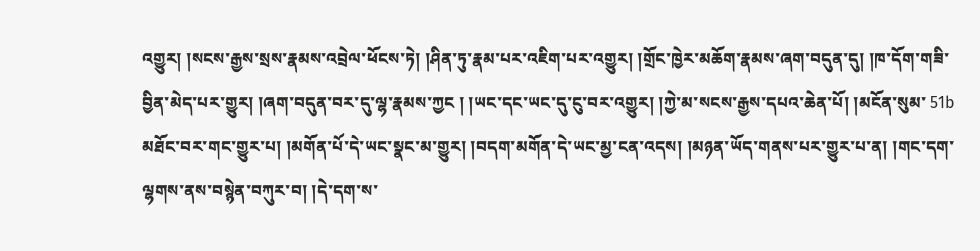འགྱུར། །སངས་རྒྱས་སྲས་རྣམས་འབྲེལ་ཕོངས་ཏེ། །ཤིན་ཏུ་རྣམ་པར་འཇིག་པར་འགྱུར། །གྲོང་ཁྱེར་མཆོག་རྣམས་ཞག་བདུན་དུ། །ཁ་དོག་གཟི་བྱིན་མེད་པར་གྱུར། །ཞག་བདུན་བར་དུ་ལྷ་རྣམས་ཀྱང ། །ཡང་དང་ཡང་དུ་ངུ་བར་འགྱུར། །ཀྱེ་མ་སངས་རྒྱས་དཔའ་ཆེན་པོ། །མངོན་སུམ་ 51b མཐོང་བར་གང་གྱུར་པ། །མགོན་པོ་དེ་ཡང་སྣང་མ་གྱུར། །བདག་མགོན་དེ་ཡང་མྱ་ངན་འདས། །མཉན་ཡོད་གནས་པར་གྱུར་པ་ན། །གང་དག་ལྷགས་ནས་བསྙེན་བཀུར་བ། །དེ་དག་ས་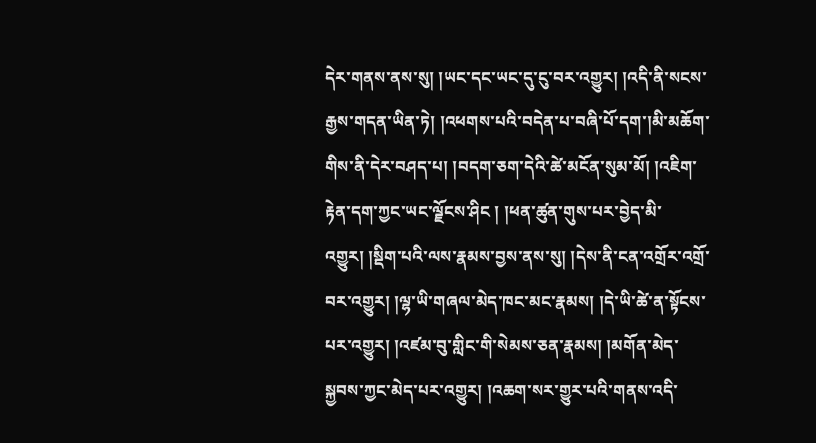དེར་གནས་ནས་སུ། །ཡང་དང་ཡང་དུ་ངུ་བར་འགྱུར། །འདི་ནི་སངས་རྒྱས་གདན་ཡིན་ཏེ། །འཕགས་པའི་བདེན་པ་བཞི་པོ་དག་།མི་མཆོག་གིས་ནི་དེར་བཤད་པ། །བདག་ཅག་དེའི་ཚེ་མངོན་སུམ་མོ། །འཇིག་རྟེན་དག་ཀྱང་ཡང་ལྗོངས་ཤིང ། །ཕན་ཚུན་གུས་པར་བྱེད་མི་འགྱུར། །སྡིག་པའི་ལས་རྣམས་བྱས་ནས་སུ། །དེས་ནི་ངན་འགྲོར་འགྲོ་བར་འགྱུར། །ལྷ་ཡི་གཞལ་མེད་ཁང་མང་རྣམས། །དེ་ཡི་ཚེ་ན་སྟོངས་པར་འགྱུར། །འཛམ་བུ་གླིང་གི་སེམས་ཅན་རྣམས། །མགོན་མེད་སྐྱབས་ཀྱང་མེད་པར་འགྱུར། །འཆག་སར་གྱུར་པའི་གནས་འདི་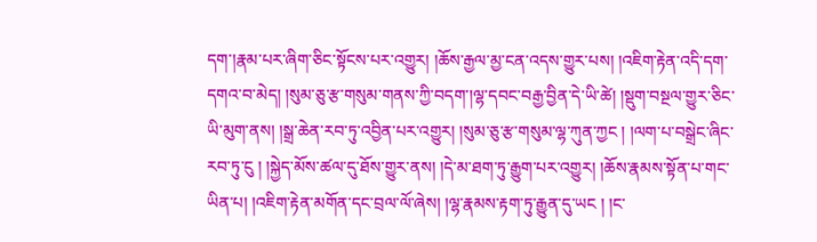དག་།རྣམ་པར་ཞིག་ཅིང་སྟོངས་པར་འགྱུར། །ཆོས་རྒྱལ་མྱ་ངན་འདས་གྱུར་པས། །འཇིག་རྟེན་འདི་དག་དགའ་བ་མེད། །སུམ་ཅུ་རྩ་གསུམ་གནས་ཀྱི་བདག་།ལྷ་དབང་བརྒྱ་བྱིན་དེ་ཡི་ཚེ། །སྡུག་བསྔལ་གྱུར་ཅིང་ཡི་མུག་ནས། །སྒྲ་ཆེན་རབ་ཏུ་འབྱིན་པར་འགྱུར། །སུམ་ཅུ་རྩ་གསུམ་ལྷ་ཀུན་ཀྱང ། །ལག་པ་བསྒྲེང་ཞིང་རབ་ཏུ་ངུ ། །སྐྱེད་མོས་ཚལ་དུ་ཐོས་གྱུར་ནས། །དེ་མ་ཐག་ཏུ་རྒྱུག་པར་འགྱུར། །ཆོས་རྣམས་སྟོན་པ་གང་ཡིན་པ། །འཇིག་རྟེན་མགོན་དང་བྲལ་ལོ་ཞེས། །ལྷ་རྣམས་རྟག་ཏུ་རྒྱུན་དུ་ཡང ། །ང་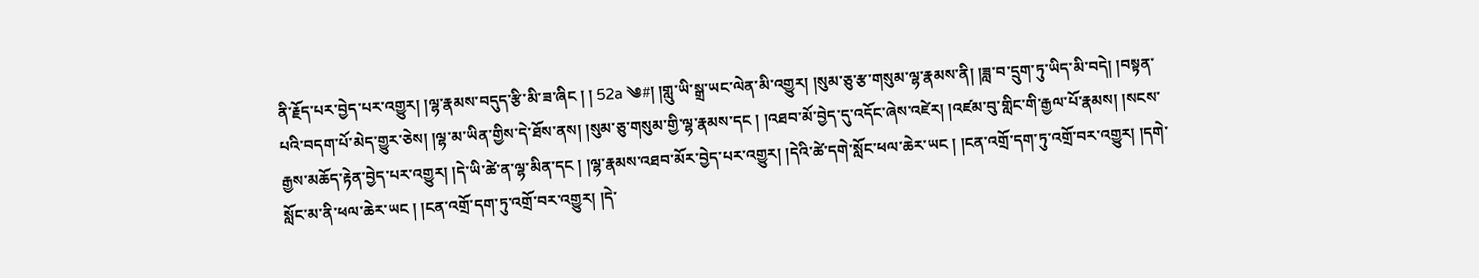ནི་རྗོད་པར་བྱེད་པར་འགྱུར། །ལྷ་རྣམས་བདུད་རྩི་མི་ཟ་ཞིང ། ། 52a ༄#། །གླུ་ཡི་སྒྲ་ཡང་ལེན་མི་འགྱུར། །སུམ་ཅུ་རྩ་གསུམ་ལྷ་རྣམས་ནི། །ཟླ་བ་དྲུག་ཏུ་ཡིད་མི་བདེ། །བསྟན་པའི་བདག་པོ་མེད་གྱུར་ཅེས། །ལྷ་མ་ཡིན་གྱིས་དེ་ཐོས་ནས། །སུམ་ཅུ་གསུམ་གྱི་ལྷ་རྣམས་དང ། །འཐབ་མོ་བྱེད་དུ་འདོང་ཞེས་འཛེར། །འཛམ་བུ་གླིང་གི་རྒྱལ་པོ་རྣམས། །སངས་རྒྱས་མཆོད་རྟེན་བྱེད་པར་འགྱུར། །དེ་ཡི་ཚེ་ན་ལྷ་མིན་དང ། །ལྷ་རྣམས་འཐབ་མོར་བྱེད་པར་འགྱུར། །དེའི་ཚེ་དགེ་སློང་ཕལ་ཆེར་ཡང ། །ངན་འགྲོ་དག་ཏུ་འགྲོ་བར་འགྱུར། །དགེ་སློང་མ་ནི་ཕལ་ཆེར་ཡང ། །ངན་འགྲོ་དག་ཏུ་འགྲོ་བར་འགྱུར། །དེ་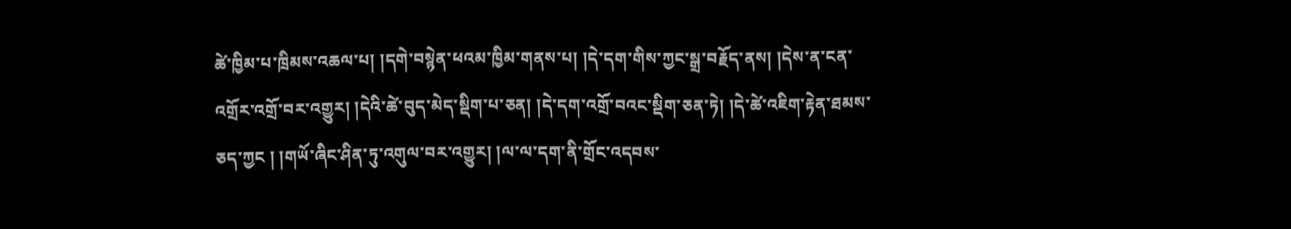ཚེ་ཁྱིམ་པ་ཁྲིམས་འཆལ་པ། །དགེ་བསྙེན་ཕའམ་ཁྱིམ་གནས་པ། །དེ་དག་གིས་ཀྱང་སྒྲ་བརྗོད་ནས། །དེས་ན་ངན་འགྲོར་འགྲོ་བར་འགྱུར། །དེའི་ཚེ་བུད་མེད་སྡིག་པ་ཅན། །དེ་དག་འགྲོ་བའང་སྡིག་ཅན་ཏེ། །དེ་ཚེ་འཇིག་རྟེན་ཐམས་ཅད་ཀྱང ། །གཡོ་ཞིང་ཤིན་ཏུ་འགུལ་བར་འགྱུར། །ལ་ལ་དག་ནི་གྲོང་འདབས་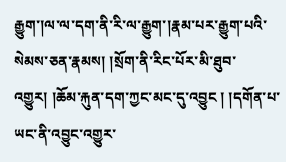རྒྱུག་།ལ་ལ་དག་ནི་རི་ལ་རྒྱུག་།རྣམ་པར་རྒྱུག་པའི་སེམས་ཅན་རྣམས། །སྲོག་ནི་རིང་པོར་མི་ཐུབ་འགྱུར། །ཆོམ་རྐུན་དག་ཀྱང་མང་དུ་འབྱུང ། །དགོན་པ་ཡང་ནི་འབྱུང་འགྱུར་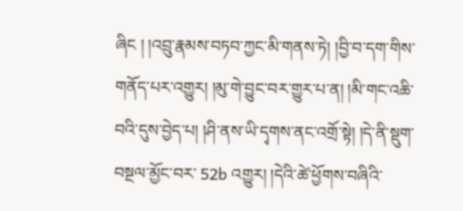ཞིང ། །འབྲུ་རྣམས་བཏབ་ཀྱང་མི་གནས་ཏེ། །བྱི་བ་དག་གིས་གནོད་པར་འགྱུར། །མུ་གེ་བྱུང་བར་གྱུར་པ་ན། །མི་གང་འཆི་བའི་དུས་བྱེད་པ། །ཤི་ནས་ཡི་དྭགས་ནང་འགྲོ་སྟེ། །དེ་ནི་སྡུག་བསྔལ་མྱོང་བར་ 52b འགྱུར། །དེའི་ཚེ་ཕྱོགས་བཞིའི་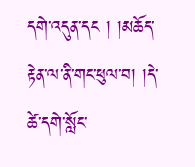དགེ་འདུན་དང ། །མཆོད་རྟེན་ལ་ནི་གང་ཕུལ་བ། །དེ་ཚེ་དགེ་སློང་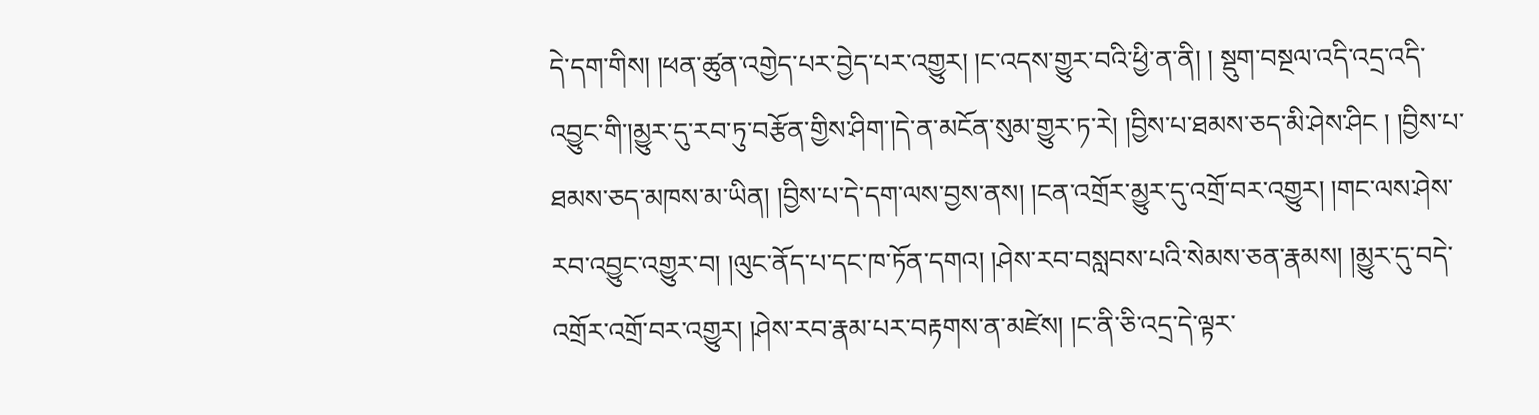དེ་དག་གིས། །ཕན་ཚུན་འགྱེད་པར་བྱེད་པར་འགྱུར། །ང་འདས་གྱུར་བའི་ཕྱི་ན་ནི། ། སྡུག་བསྔལ་འདི་འདྲ་འདི་འབྱུང་གི་།མྱུར་དུ་རབ་ཏུ་བརྩོན་གྱིས་ཤིག་།དེ་ན་མངོན་སུམ་གྱུར་ཏ་རེ། །བྱིས་པ་ཐམས་ཅད་མི་ཤེས་ཤིང ། །བྱིས་པ་ཐམས་ཅད་མཁས་མ་ཡིན། །བྱིས་པ་དེ་དག་ལས་བྱས་ནས། །ངན་འགྲོར་མྱུར་དུ་འགྲོ་བར་འགྱུར། །གང་ལས་ཤེས་རབ་འབྱུང་འགྱུར་བ། །ལུང་ནོད་པ་དང་ཁ་ཏོན་དགའ། །ཤེས་རབ་བསླབས་པའི་སེམས་ཅན་རྣམས། །མྱུར་དུ་བདེ་འགྲོར་འགྲོ་བར་འགྱུར། །ཤེས་རབ་རྣམ་པར་བརྟགས་ན་མཛེས། །ང་ནི་ཅི་འདྲ་དེ་ལྟར་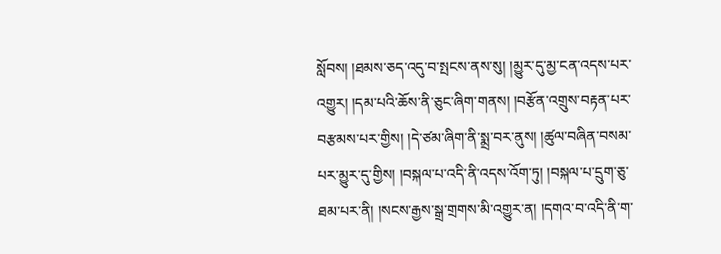སློབས། །ཐམས་ཅད་འདུ་བ་སྤངས་ནས་སུ། །མྱུར་དུ་མྱ་ངན་འདས་པར་འགྱུར། །དམ་པའི་ཆོས་ནི་ཅུང་ཞིག་གནས། །བརྩོན་འགྲུས་བརྟན་པར་བརྩམས་པར་གྱིས། །དེ་ཙམ་ཞིག་ནི་སྨྲ་བར་ནུས། །ཚུལ་བཞིན་བསམ་པར་མྱུར་དུ་གྱིས། །བསྐལ་པ་འདི་ནི་འདས་འོག་ཏུ། །བསྐལ་པ་དྲུག་ཅུ་ཐམ་པར་ནི། །སངས་རྒྱས་སྒྲ་གྲགས་མི་འགྱུར་ན། །དགའ་བ་འདི་ནི་ག་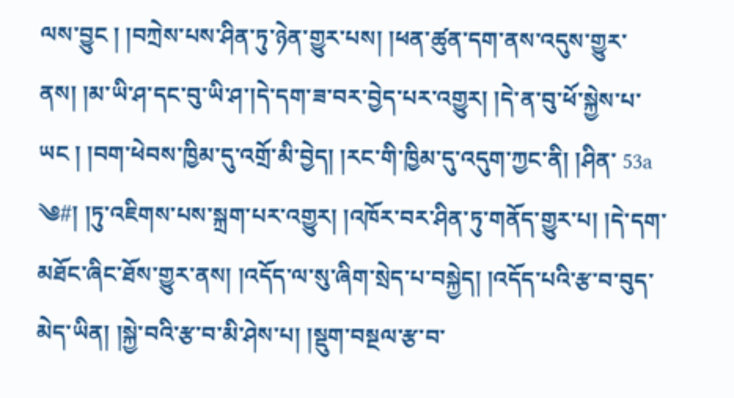ལས་བྱུང ། །བཀྲེས་པས་ཤིན་ཏུ་ཉེན་གྱུར་པས། །ཕན་ཚུན་དག་ནས་འདུས་གྱུར་ནས། །མ་ཡི་ཤ་དང་བུ་ཡི་ཤ་།དེ་དག་ཟ་བར་བྱེད་པར་འགྱུར། །དེ་ན་བུ་ཕོ་སྐྱེས་པ་ཡང ། །བག་ཕེབས་ཁྱིམ་དུ་འགྲོ་མི་བྱེད། །རང་གི་ཁྱིམ་དུ་འདུག་ཀྱང་ནི། །ཤིན་ 53a ༄#། །ཏུ་འཇིགས་པས་སྐྲག་པར་འགྱུར། །འཁོར་བར་ཤིན་ཏུ་གནོད་གྱུར་པ། །དེ་དག་མཐོང་ཞིང་ཐོས་གྱུར་ནས། །འདོད་ལ་སུ་ཞིག་སྲེད་པ་བསྐྱེད། །འདོད་པའི་རྩ་བ་བུད་མེད་ཡིན། །སྐྱེ་བའི་རྩ་བ་མི་ཤེས་པ། །སྡུག་བསྔལ་རྩ་བ་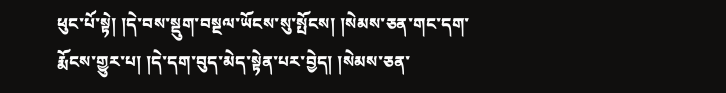ཕུང་པོ་སྟེ། །དེ་བས་སྡུག་བསྔལ་ཡོངས་སུ་སྤོངས། །སེམས་ཅན་གང་དག་རྨོངས་གྱུར་པ། །དེ་དག་བུད་མེད་སྟེན་པར་བྱེད། །སེམས་ཅན་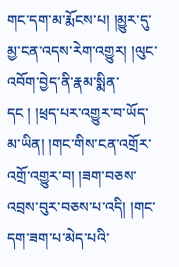གང་དག་མ་རྨོངས་པ། །མྱུར་དུ་མྱ་ངན་འདས་རེག་འགྱུར། །ལུང་འབོག་བྱེད་ནི་རྣམ་སྨིན་དང ། །ཕྲད་པར་འགྱུར་བ་ཡོད་མ་ཡིན། །གང་གིས་ངན་འགྲོར་འགྲོ་འགྱུར་བ། །ཟག་བཅས་འབྲས་བུར་བཅས་པ་འདི། །གང་དག་ཟག་པ་མེད་པའི་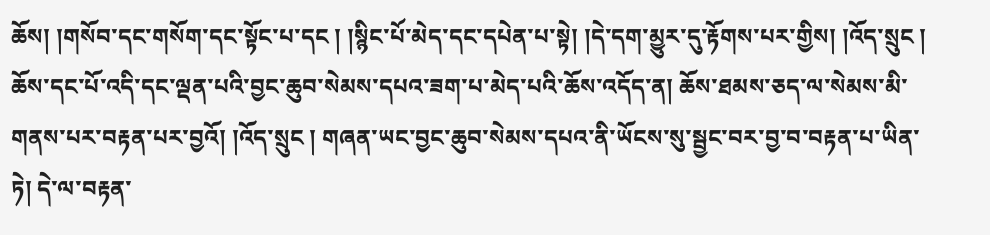ཆོས། །གསོབ་དང་གསོག་དང་སྟོང་པ་དང ། །སྙིང་པོ་མེད་དང་དཔེན་པ་སྟེ། །དེ་དག་མྱུར་དུ་རྟོགས་པར་གྱིས། །འོད་སྲུང ། ཆོས་དང་པོ་འདི་དང་ལྡན་པའི་བྱང་ཆུབ་སེམས་དཔའ་ཟག་པ་མེད་པའི་ཆོས་འདོད་ན། ཆོས་ཐམས་ཅད་ལ་སེམས་མི་གནས་པར་བརྟན་པར་བྱའོ། །འོད་སྲུང ། གཞན་ཡང་བྱང་ཆུབ་སེམས་དཔའ་ནི་ཡོངས་སུ་སྦྱང་བར་བྱ་བ་བརྟན་པ་ཡིན་ཏེ། དེ་ལ་བརྟན་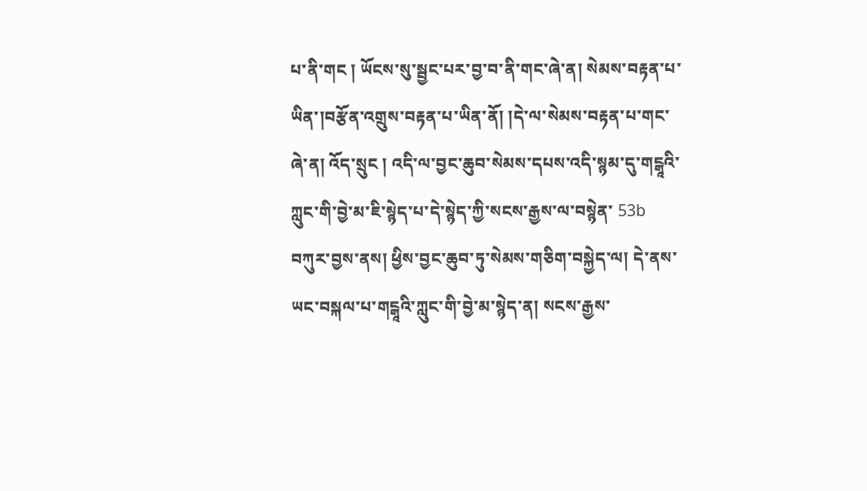པ་ནི་གང ། ཡོངས་སུ་སྦྱང་པར་བྱ་བ་ནི་གང་ཞེ་ན། སེམས་བརྟན་པ་ཡིན་།བརྩོན་འགྲུས་བརྟན་པ་ཡིན་ནོ། །དེ་ལ་སེམས་བརྟན་པ་གང་ཞེ་ན། འོད་སྲུང ། འདི་ལ་བྱང་ཆུབ་སེམས་དཔས་འདི་སྙམ་དུ་གངྒཱའི་ཀླུང་གི་བྱེ་མ་ཇི་སྙེད་པ་དེ་སྙེད་ཀྱི་སངས་རྒྱས་ལ་བསྙེན་ 53b བཀུར་བྱས་ནས། ཕྱིས་བྱང་ཆུབ་ཏུ་སེམས་གཅིག་བསྐྱེད་ལ། དེ་ནས་ཡང་བསྐལ་པ་གངྒཱའི་ཀླུང་གི་བྱེ་མ་སྙེད་ན། སངས་རྒྱས་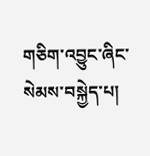གཅིག་འབྱུང་ཞིང་སེམས་བསྐྱེད་པ།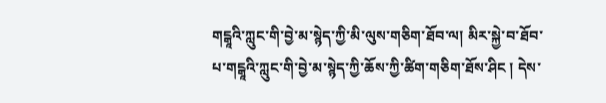གངྒཱའི་ཀླུང་གི་བྱེ་མ་སྙེད་ཀྱི་མི་ལུས་གཅིག་ཐོབ་ལ། མིར་སྐྱེ་བ་ཐོབ་པ་གངྒཱའི་ཀླུང་གི་བྱེ་མ་སྙེད་ཀྱི་ཆོས་ཀྱི་ཚིག་གཅིག་ཐོས་ཤིང ། དེས་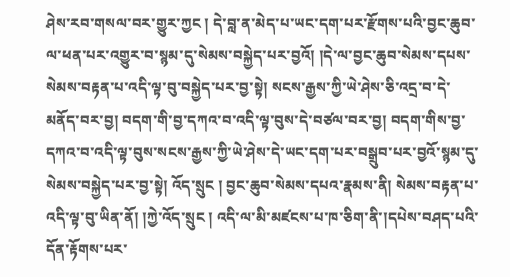ཤེས་རབ་གསལ་བར་གྱུར་ཀྱང ། དེ་བླ་ན་མེད་པ་ཡང་དག་པར་རྫོགས་པའི་བྱང་ཆུབ་ལ་ཕན་པར་འགྱུར་བ་སྙམ་དུ་སེམས་བསྐྱེད་པར་བྱའོ། །དེ་ལ་བྱང་ཆུབ་སེམས་དཔས་སེམས་བརྟན་པ་འདི་ལྟ་བུ་བསྐྱེད་པར་བྱ་སྟེ། སངས་རྒྱས་ཀྱི་ཡེ་ཤེས་ཅི་འདྲ་བ་དེ་མནོད་བར་བྱ། བདག་གི་བྱ་དཀའ་བ་འདི་ལྟ་བུས་དེ་བཙལ་བར་བྱ། བདག་གིས་བྱ་དཀའ་བ་འདི་ལྟ་བུས་སངས་རྒྱས་ཀྱི་ཡེ་ཤེས་དེ་ཡང་དག་པར་བསྒྲུབ་པར་བྱའོ་སྙམ་དུ་སེམས་བསྐྱེད་པར་བྱ་སྟེ། འོད་སྲུང ། བྱང་ཆུབ་སེམས་དཔའ་རྣམས་ནི། སེམས་བརྟན་པ་འདི་ལྟ་བུ་ཡིན་ནོ། །ཀྱེ་འོད་སྲུང ། འདི་ལ་མི་མཛངས་པ་ཁ་ཅིག་ནི་།དཔེས་བཤད་པའི་དོན་རྟོགས་པར་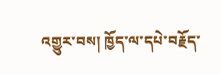འགྱུར་བས། ཁྱོད་ལ་དཔེ་བརྗོད་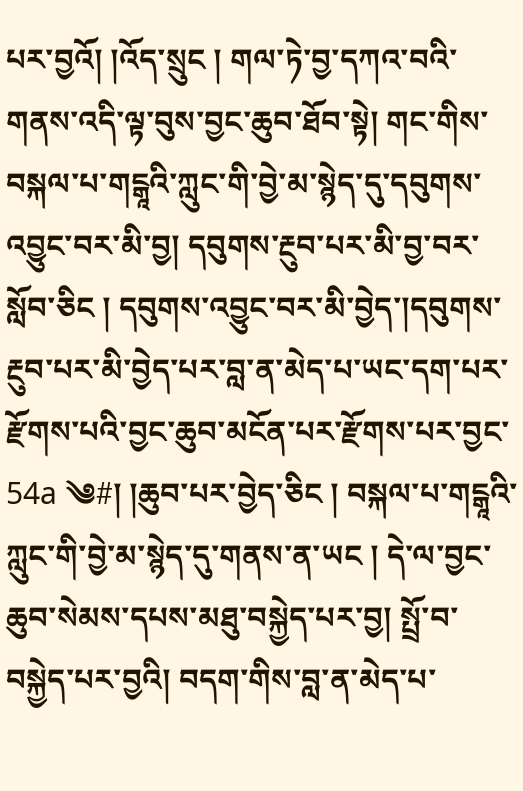པར་བྱའོ། །འོད་སྲུང ། གལ་ཏེ་བྱ་དཀའ་བའི་གནས་འདི་ལྟ་བུས་བྱང་ཆུབ་ཐོབ་སྟེ། གང་གིས་བསྐལ་པ་གངྒཱའི་ཀླུང་གི་བྱེ་མ་སྙེད་དུ་དབུགས་འབྱུང་བར་མི་བྱ། དབུགས་རྔུབ་པར་མི་བྱ་བར་སློབ་ཅིང ། དབུགས་འབྱུང་བར་མི་བྱེད་།དབུགས་རྔུབ་པར་མི་བྱེད་པར་བླ་ན་མེད་པ་ཡང་དག་པར་རྫོགས་པའི་བྱང་ཆུབ་མངོན་པར་རྫོགས་པར་བྱང་ 54a ༄#། །ཆུབ་པར་བྱེད་ཅིང ། བསྐལ་པ་གངྒཱའི་ཀླུང་གི་བྱེ་མ་སྙེད་དུ་གནས་ན་ཡང ། དེ་ལ་བྱང་ཆུབ་སེམས་དཔས་མཐུ་བསྐྱེད་པར་བྱ། སྤྲོ་བ་བསྐྱེད་པར་བྱའི། བདག་གིས་བླ་ན་མེད་པ་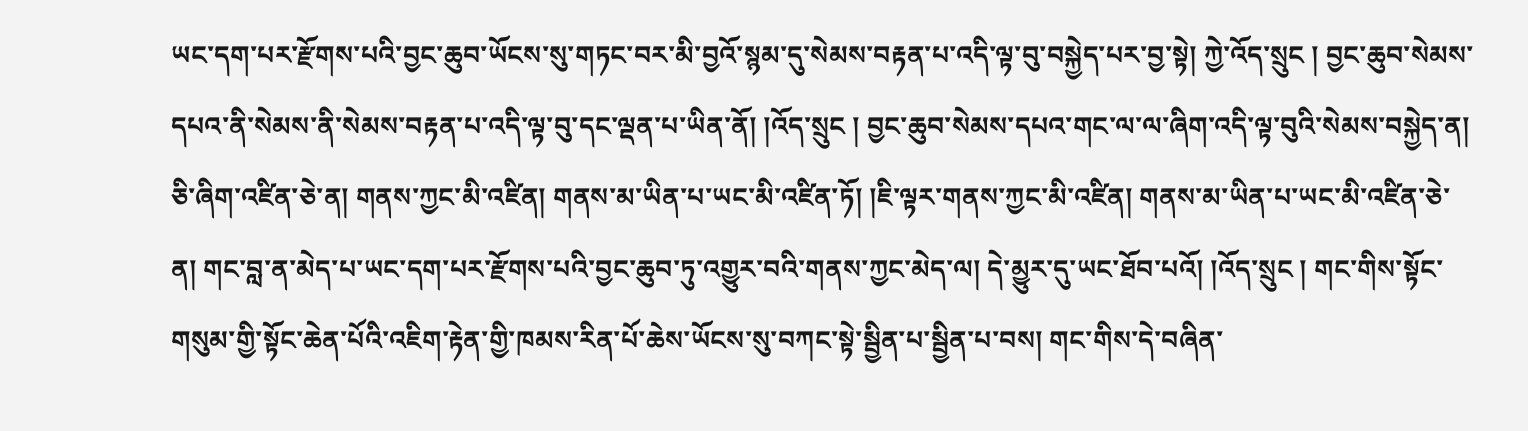ཡང་དག་པར་རྫོགས་པའི་བྱང་ཆུབ་ཡོངས་སུ་གཏང་བར་མི་བྱའོ་སྙམ་དུ་སེམས་བརྟན་པ་འདི་ལྟ་བུ་བསྐྱེད་པར་བྱ་སྟེ། ཀྱེ་འོད་སྲུང ། བྱང་ཆུབ་སེམས་དཔའ་ནི་སེམས་ནི་སེམས་བརྟན་པ་འདི་ལྟ་བུ་དང་ལྡན་པ་ཡིན་ནོ། །འོད་སྲུང ། བྱང་ཆུབ་སེམས་དཔའ་གང་ལ་ལ་ཞིག་འདི་ལྟ་བུའི་སེམས་བསྐྱེད་ན། ཅི་ཞིག་འཛིན་ཅེ་ན། གནས་ཀྱང་མི་འཛིན། གནས་མ་ཡིན་པ་ཡང་མི་འཛིན་ཏོ། །ཇི་ལྟར་གནས་ཀྱང་མི་འཛིན། གནས་མ་ཡིན་པ་ཡང་མི་འཛིན་ཅེ་ན། གང་བླ་ན་མེད་པ་ཡང་དག་པར་རྫོགས་པའི་བྱང་ཆུབ་ཏུ་འགྱུར་བའི་གནས་ཀྱང་མེད་ལ། དེ་མྱུར་དུ་ཡང་ཐོབ་པའོ། །འོད་སྲུང ། གང་གིས་སྟོང་གསུམ་གྱི་སྟོང་ཆེན་པོའི་འཇིག་རྟེན་གྱི་ཁམས་རིན་པོ་ཆེས་ཡོངས་སུ་བཀང་སྟེ་སྦྱིན་པ་སྦྱིན་པ་བས། གང་གིས་དེ་བཞིན་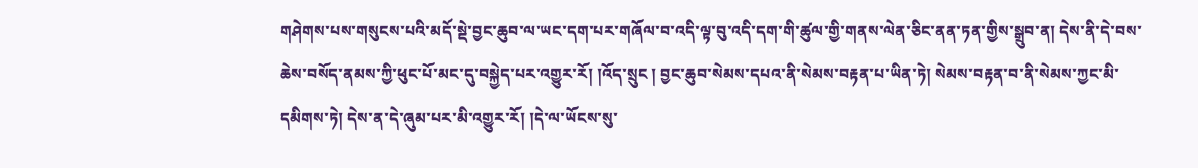གཤེགས་པས་གསུངས་པའི་མདོ་སྡེ་བྱང་ཆུབ་ལ་ཡང་དག་པར་གཞོལ་བ་འདི་ལྟ་བུ་འདི་དག་གི་ཚུལ་གྱི་གནས་ལེན་ཅིང་ནན་ཏན་གྱིས་སྒྲུབ་ན། དེས་ནི་དེ་བས་ཆེས་བསོད་ནམས་ཀྱི་ཕུང་པོ་མང་དུ་བསྐྱེད་པར་འགྱུར་རོ། །འོད་སྲུང ། བྱང་ཆུབ་སེམས་དཔའ་ནི་སེམས་བརྟན་པ་ཡིན་ཏེ། སེམས་བརྟན་བ་ནི་སེམས་ཀྱང་མི་དམིགས་ཏེ། དེས་ན་དེ་ཞུམ་པར་མི་འགྱུར་རོ། །དེ་ལ་ཡོངས་སུ་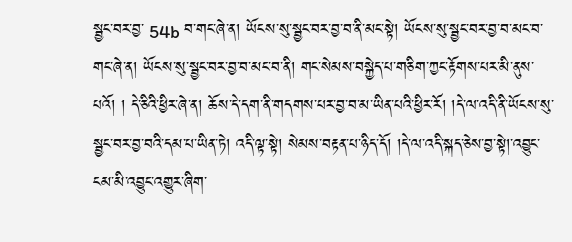སྦྱང་བར་བྱ་ 54b བ་གང་ཞེ་ན། ཡོངས་སུ་སྦྱང་བར་བྱ་བ་ནི་མང་སྟེ། ཡོངས་སུ་སྦྱང་བར་བྱ་བ་མང་བ་གང་ཞེ་ན། ཡོངས་སུ་སྦྱང་བར་བྱ་བ་མང་བ་ནི། གང་སེམས་བསྐྱེད་པ་གཅིག་ཀྱང་རྟོགས་པར་མི་ནུས་པའོ། ། དེ་ཅིའི་ཕྱིར་ཞེ་ན། ཆོས་དེ་དག་ནི་གདགས་པར་བྱ་བ་མ་ཡིན་པའི་ཕྱིར་རོ། །དེ་ལ་འདི་ནི་ཡོངས་སུ་སྦྱང་བར་བྱ་བའི་དམ་པ་ཡིན་ཏེ། འདི་ལྟ་སྟེ། སེམས་བརྟན་པ་ཉིད་དོ། །དེ་ལ་འདི་སྐད་ཅེས་བྱ་སྟེ།་འབྱུང་ངམ་མི་འབྱུང་འགྱུར་ཞིག་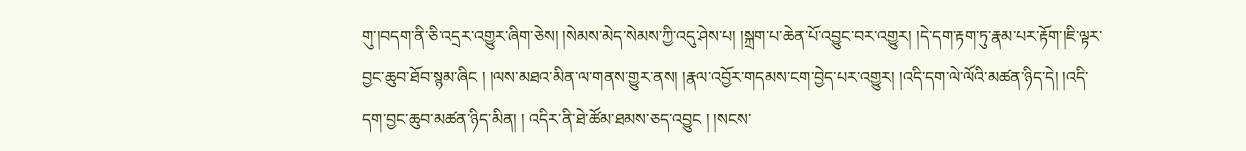གུ་།བདག་ནི་ཅི་འདྲར་འགྱུར་ཞིག་ཅེས། །སེམས་མེད་སེམས་ཀྱི་འདུ་ཤེས་པ། །སྐྲག་པ་ཆེན་པོ་འབྱུང་བར་འགྱུར། །དེ་དག་རྟག་ཏུ་རྣམ་པར་རྟོག་།ཇི་ལྟར་བྱང་ཆུབ་ཐོབ་སྙམ་ཞིང ། །ལས་མཐའ་མིན་ལ་གནས་གྱུར་ནས། །རྣལ་འབྱོར་གདམས་ངག་བྱེད་པར་འགྱུར། །འདི་དག་ལེ་ལོའི་མཚན་ཉིད་དེ། །འདི་དག་བྱང་ཆུབ་མཚན་ཉིད་མིན། ། འདིར་ནི་ཐེ་ཚོམ་ཐམས་ཅད་འབྱུང ། །སངས་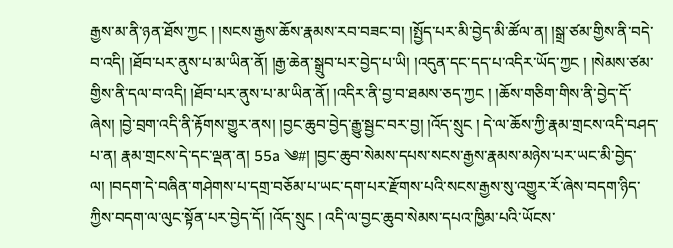རྒྱས་མ་ནི་ཉན་ཐོས་ཀྱང ། །སངས་རྒྱས་ཆོས་རྣམས་རབ་བཟང་བ། །སྤྱོད་པར་མི་བྱེད་མི་ཚོལ་ན། །སྒྲ་ཙམ་གྱིས་ནི་བདེ་བ་འདི། །ཐོབ་པར་ནུས་པ་མ་ཡིན་ནོ། །རྒྱ་ཆེན་སྒྲུབ་པར་བྱེད་པ་ཡི། །འདུན་དང་དད་པ་འདིར་ཡོད་ཀྱང ། །སེམས་ཙམ་གྱིས་ནི་དལ་བ་འདི། །ཐོབ་པར་ནུས་པ་མ་ཡིན་ནོ། །འདིར་ནི་བྱ་བ་ཐམས་ཅད་ཀྱང ། །ཆོས་གཅིག་གིས་ནི་བྱེད་དོ་ཞེས། །བྱེ་བྲག་འདི་ནི་རྟོགས་གྱུར་ནས། །བྱང་ཆུབ་བྱེད་རྒྱུ་སྦྱང་བར་བྱ། །འོད་སྲུང ། དེ་ལ་ཆོས་ཀྱི་རྣམ་གྲངས་འདི་བཤད་པ་ན། རྣམ་གྲངས་དེ་དང་ལྡན་ན། 55a ༄#། །བྱང་ཆུབ་སེམས་དཔས་སངས་རྒྱས་རྣམས་མཉེས་པར་ཡང་མི་བྱེད་ལ། །བདག་དེ་བཞིན་གཤེགས་པ་དགྲ་བཅོམ་པ་ཡང་དག་པར་རྫོགས་པའི་སངས་རྒྱས་སུ་འགྱུར་རོ་ཞེས་བདག་ཉིད་ཀྱིས་བདག་ལ་ལུང་སྟོན་པར་བྱེད་དོ། །འོད་སྲུང ། འདི་ལ་བྱང་ཆུབ་སེམས་དཔའ་ཁྱིམ་པའི་ཡོངས་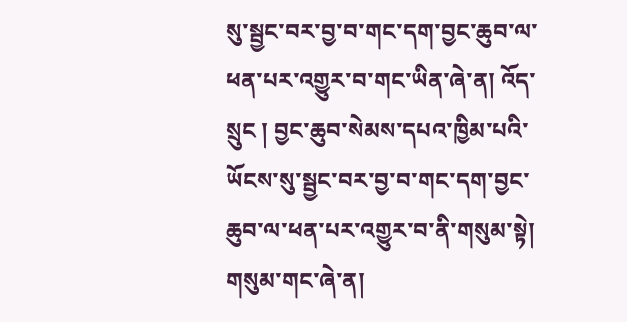སུ་སྦྱང་བར་བྱ་བ་གང་དག་བྱང་ཆུབ་ལ་ཕན་པར་འགྱུར་བ་གང་ཡིན་ཞེ་ན། འོད་སྲུང ། བྱང་ཆུབ་སེམས་དཔའ་ཁྱིམ་པའི་ཡོངས་སུ་སྦྱང་བར་བྱ་བ་གང་དག་བྱང་ཆུབ་ལ་ཕན་པར་འགྱུར་བ་ནི་གསུམ་སྟེ། གསུམ་གང་ཞེ་ན།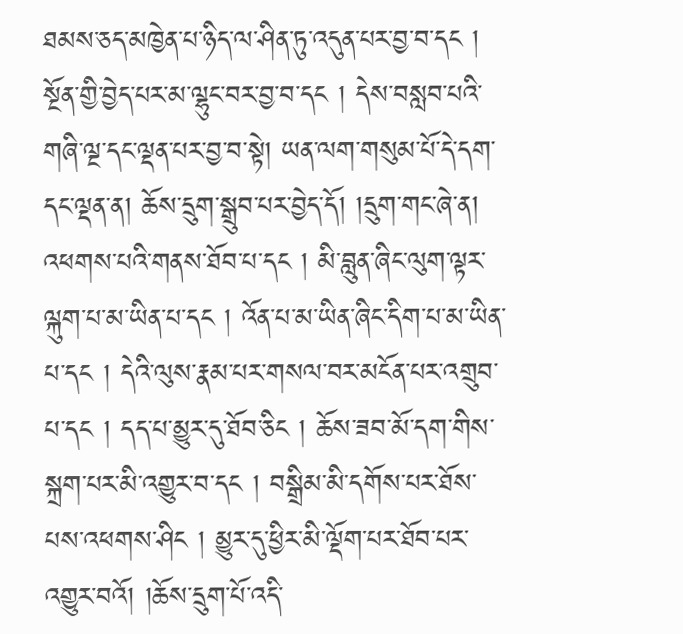ཐམས་ཅད་མཁྱེན་པ་ཉིད་ལ་ཤིན་ཏུ་འདུན་པར་བྱ་བ་དང ། སྔོན་གྱི་བྱེད་པར་མ་ལྷུང་བར་བྱ་བ་དང ། དེས་བསླབ་པའི་གཞི་ལྔ་དང་ལྡན་པར་བྱ་བ་སྟེ། ཡན་ལག་གསུམ་པོ་དེ་དག་དང་ལྡན་ན། ཆོས་དྲུག་སྒྲུབ་པར་བྱེད་དོ། །དྲུག་གང་ཞེ་ན། འཕགས་པའི་གནས་ཐོབ་པ་དང ། མི་བླུན་ཞིང་ལུག་ལྟར་ལྐུག་པ་མ་ཡིན་པ་དང ། འོན་པ་མ་ཡིན་ཞིང་དིག་པ་མ་ཡིན་པ་དང ། དེའི་ལུས་རྣམ་པར་གསལ་བར་མངོན་པར་འགྲུབ་པ་དང ། དད་པ་མྱུར་དུ་ཐོབ་ཅིང ། ཆོས་ཟབ་མོ་དག་གིས་སྐྲག་པར་མི་འགྱུར་བ་དང ། བསྒྲིམ་མི་དགོས་པར་ཐོས་པས་འཕགས་ཤིང ། མྱུར་དུ་ཕྱིར་མི་ལྡོག་པར་ཐོབ་པར་འགྱུར་བའོ། །ཆོས་དྲུག་པོ་འདི་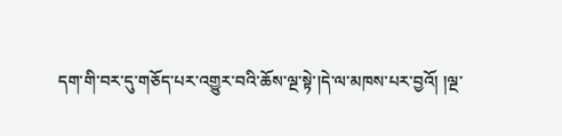དག་གི་བར་དུ་གཅོད་པར་འགྱུར་བའི་ཆོས་ལྔ་སྟེ་།དེ་ལ་མཁས་པར་བྱའོ། །ལྔ་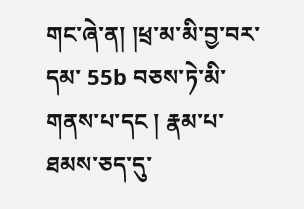གང་ཞེ་ན། །ཕྲ་མ་མི་བྱ་བར་དམ་ 55b བཅས་ཏེ་མི་གནས་པ་དང ། རྣམ་པ་ཐམས་ཅད་དུ་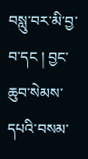བསླུ་བར་མི་བྱ་བ་དང ། བྱང་ཆུབ་སེམས་དཔའི་བསམ་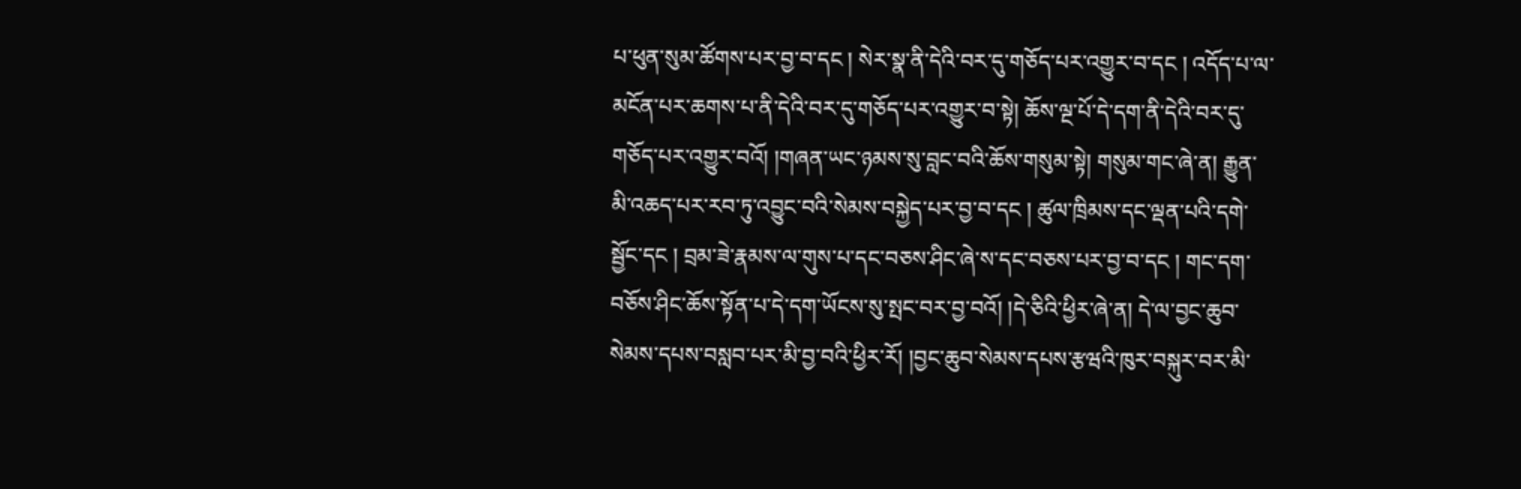པ་ཕུན་སུམ་ཚོགས་པར་བྱ་བ་དང ། སེར་སྣ་ནི་དེའི་བར་དུ་གཅོད་པར་འགྱུར་བ་དང ། འདོད་པ་ལ་མངོན་པར་ཆགས་པ་ནི་དེའི་བར་དུ་གཅོད་པར་འགྱུར་བ་སྟེ། ཆོས་ལྔ་པོ་དེ་དག་ནི་དེའི་བར་དུ་གཅོད་པར་འགྱུར་བའོ། །གཞན་ཡང་ཉམས་སུ་བླང་བའི་ཆོས་གསུམ་སྟེ། གསུམ་གང་ཞེ་ན། རྒྱུན་མི་འཆད་པར་རབ་ཏུ་འབྱུང་བའི་སེམས་བསྐྱེད་པར་བྱ་བ་དང ། ཚུལ་ཁྲིམས་དང་ལྡན་པའི་དགེ་སྦྱོང་དང ། བྲམ་ཟེ་རྣམས་ལ་གུས་པ་དང་བཅས་ཤིང་ཞེ་ས་དང་བཅས་པར་བྱ་བ་དང ། གང་དག་བཅོས་ཤིང་ཆོས་སྟོན་པ་དེ་དག་ཡོངས་སུ་སྤང་བར་བྱ་བའོ། །དེ་ཅིའི་ཕྱིར་ཞེ་ན། དེ་ལ་བྱང་ཆུབ་སེམས་དཔས་བསླབ་པར་མི་བྱ་བའི་ཕྱིར་རོ། །བྱང་ཆུབ་སེམས་དཔས་རྩཝའི་ཁུར་བསྐུར་བར་མི་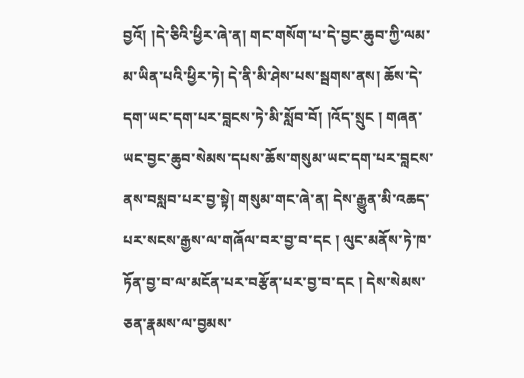བྱའོ། །དེ་ཅིའི་ཕྱིར་ཞེ་ན། གང་གསོག་པ་དེ་བྱང་ཆུབ་ཀྱི་ལམ་མ་ཡིན་པའི་ཕྱིར་ཏེ། དེ་ནི་མི་ཤེས་པས་སྦགས་ནས། ཆོས་དེ་དག་ཡང་དག་པར་བླངས་ཏེ་མི་སློབ་བོ། །འོད་སྲུང ། གཞན་ཡང་བྱང་ཆུབ་སེམས་དཔས་ཆོས་གསུམ་ཡང་དག་པར་བླངས་ནས་བསླབ་པར་བྱ་སྟེ། གསུམ་གང་ཞེ་ན། དེས་རྒྱུན་མི་འཆད་པར་སངས་རྒྱས་ལ་གཞོལ་བར་བྱ་བ་དང ། ལུང་མནོས་ཏེ་ཁ་ཏོན་བྱ་བ་ལ་མངོན་པར་བརྩོན་པར་བྱ་བ་དང ། དེས་སེམས་ཅན་རྣམས་ལ་བྱམས་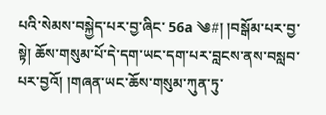པའི་སེམས་བསྐྱེད་པར་བྱ་ཞིང་ 56a ༄#། །བསྒོམ་པར་བྱ་སྟེ། ཆོས་གསུམ་པོ་དེ་དག་ཡང་དག་པར་བླངས་ནས་བསླབ་པར་བྱའོ། །གཞན་ཡང་ཆོས་གསུམ་ཀུན་ཏུ་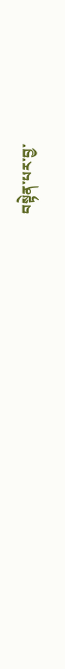བསྟེན་པར་བྱ་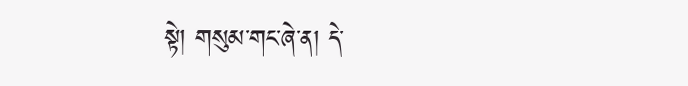སྟེ། གསུམ་གང་ཞེ་ན། དེ་